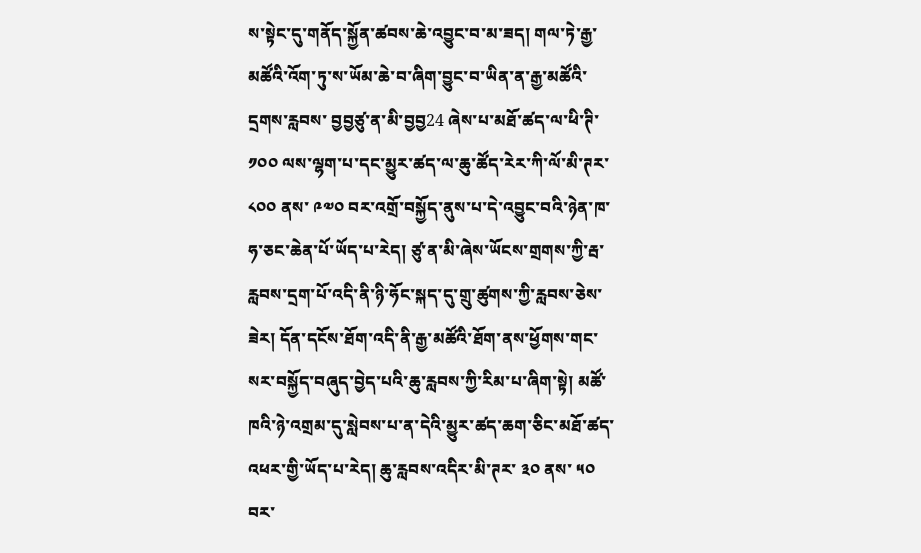ས་སྟེང་དུ་གནོད་སྐྱོན་ཚབས་ཆེ་འབྱུང་བ་མ་ཟད། གལ་ཏེ་རྒྱ་མཚོའི་འོག་ཏུ་ས་ཡོམ་ཆེ་བ་ཞིག་བྱུང་བ་ཡིན་ན་རྒྱ་མཚོའི་དྲགས་རླབས་ བྱབྱཙུ་ན་མི་བྱབྱ24 ཞེས་པ་མཐོ་ཚད་ལ་ཕི་ཊི་ ༡༠༠ ལས་ལྷག་པ་དང་མྱུར་ཚད་ལ་ཆུ་ཚོད་རེར་ཀི་ལོ་མི་ཊར་ ༨༠༠ ནས་ ༩༧༠ བར་འགྲོ་བསྐྱོད་ནུས་པ་དེ་འབྱུང་བའི་ཉེན་ཁ་ཧ་ཅང་ཆེན་པོ་ཡོད་པ་རེད། ཙུ་ན་མི་ཞེས་ཡོངས་གྲགས་ཀྱི་རྦ་རླབས་དྲག་པོ་འདི་ནི་ཉི་ཧོང་སྐད་དུ་གྲུ་ཚུགས་ཀྱི་རླབས་ཅེས་ཟེར། དོན་དངོས་ཐོག་འདི་ནི་རྒྱ་མཚོའི་ཐོག་ནས་ཕྱོགས་གང་སར་བསྐྱོད་བཞུད་བྱེད་པའི་ཆུ་རླབས་ཀྱི་རིམ་པ་ཞིག་སྟེ། མཚོ་ཁའི་ཉེ་འགྲམ་དུ་སླེབས་པ་ན་དེའི་མྱུར་ཚད་ཆག་ཅིང་མཐོ་ཚད་འཕར་གྱི་ཡོད་པ་རེད། ཆུ་རླབས་འདིར་མི་ཊར་ ༣༠ ནས་ ༥༠ བར་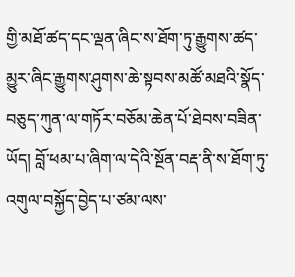གྱི་མཐོ་ཚད་དང་ལྡན་ཞིང་ས་ཐོག་ཏུ་རྒྱུགས་ཚད་མྱུར་ཞིང་རྒྱུགས་ཤུགས་ཆེ་སྟབས་མཚོ་མཐའི་སྣོད་བཅུད་ཀུན་ལ་གཏོར་བཅོམ་ཆེན་པོ་ཐེབས་བཟིན་ཡོད། བློ་ཕམ་པ་ཞིག་ལ་དེའི་སྔོན་བརྡ་ནི་ས་ཐོག་ཏུ་འགུལ་བསྐྱོད་བྱེད་པ་ཙམ་ལས་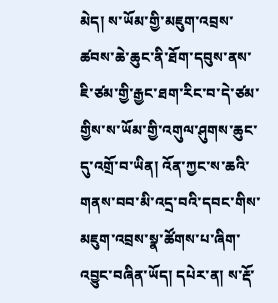མེད། ས་ཡོམ་གྱི་མཇུག་འབྲས་ཚབས་ཆེ་ཆུང་ནི་ཐོག་དབུས་ནས་ཇི་ཙམ་གྱི་རྒྱང་ཐག་རིང་བ་དེ་ཙམ་གྱིས་ས་ཡོམ་གྱི་འགུལ་ཤུགས་ཆུང་དུ་འགྲོ་བ་ཡིན། འོན་ཀྱང་ས་ཆའི་གནས་བབ་མི་འདྲ་བའི་དབང་གིས་མཇུག་འབྲས་སྣ་ཚོགས་པ་ཞིག་འབྱུང་བཞིན་ཡོད། དཔེར་ན། ས་རྡོ་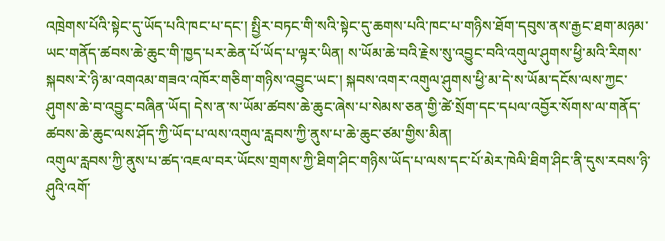འཁྲེགས་པོའི་སྟེང་དུ་ཡོད་པའི་ཁང་པ་དང་། སྤྱིར་བཏང་གི་སའི་སྟེང་དུ་ཆགས་པའི་ཁང་པ་གཉིས་ཐོག་དབུས་ནས་རྒྱང་ཐག་མཉམ་ཡང་གནོད་ཚབས་ཆེ་ཆུང་གི་ཁྱད་པར་ཆེན་པོ་ཡོད་པ་ལྟར་ཡིན། ས་ཡོམ་ཆེ་བའི་རྗེས་སུ་འབྱུང་བའི་འགུལ་ཤུགས་ཕྱི་མའི་རིགས་སྐབས་རེ་ཉི་མ་འགའམ་གཟའ་འཁོར་གཅིག་གཉིས་འབྱུང་ཡང་། སྐབས་འགར་འགུལ་ཤུགས་ཕྱི་མ་དེ་ས་ཡོམ་དངོས་ལས་ཀྱང་ཤུགས་ཆེ་བ་འབྱུང་བཞིན་ཡོད། དེས་ན་ས་ཡོམ་ཚབས་ཆེ་ཆུང་ཞེས་པ་སེམས་ཅན་གྱི་ཚེ་སྲོག་དང་དཔལ་འབྱོར་སོགས་ལ་གནོད་ཚབས་ཆེ་ཆུང་ལས་ཤོད་ཀྱི་ཡོད་པ་ལས་འགུལ་རླབས་ཀྱི་ནུས་པ་ཆེ་ཆུང་ཙམ་གྱིས་མིན།
འགུལ་རླབས་ཀྱི་ནུས་པ་ཚད་འཇལ་བར་ཡོངས་གྲགས་ཀྱི་ཐིག་ཤིང་གཉིས་ཡོད་པ་ལས་དང་པོ་མེར་ཁེལི་ཐིག་ཤིང་ནི་དུས་རབས་ཉི་ཤུའི་འགོ་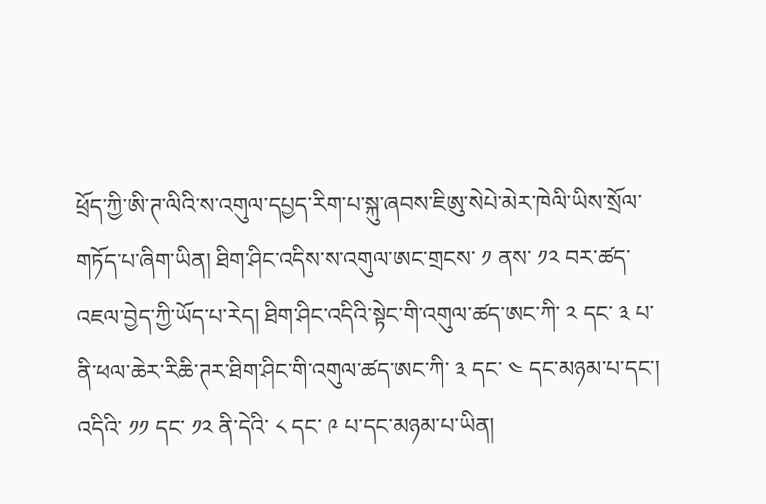ཕྲོད་ཀྱི་ཨི་ཊ་ལིའི་ས་འགུལ་དཔྱད་རིག་པ་སྐུ་ཞབས་ཇིཨུ་སེཔེ་མེར་ཁེལི་ཡིས་སྲོལ་གཏོད་པ་ཞིག་ཡིན། ཐིག་ཤིང་འདིས་ས་འགུལ་ཨང་གྲངས་ ༡ ནས་ ༡༢ བར་ཚད་འཇལ་བྱེད་ཀྱི་ཡོད་པ་རེད། ཐིག་ཤིང་འདིའི་སྟེང་གི་འགུལ་ཚད་ཨང་ཀི་ ༢ དང་ ༣ པ་ནི་ཕལ་ཆེར་རིཆི་ཊར་ཐིག་ཤིང་གི་འགུལ་ཚད་ཨང་ཀི་ ༣ དང་ ༤ དང་མཉམ་པ་དང་། འདིའི་ ༡༡ དང་ ༡༢ ནི་དེའི་ ༨ དང་ ༩ པ་དང་མཉམ་པ་ཡིན།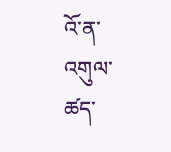འོ་ན་འགུལ་ཚད་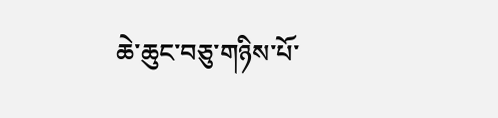ཆེ་ཆུང་བཅུ་གཉིས་པོ་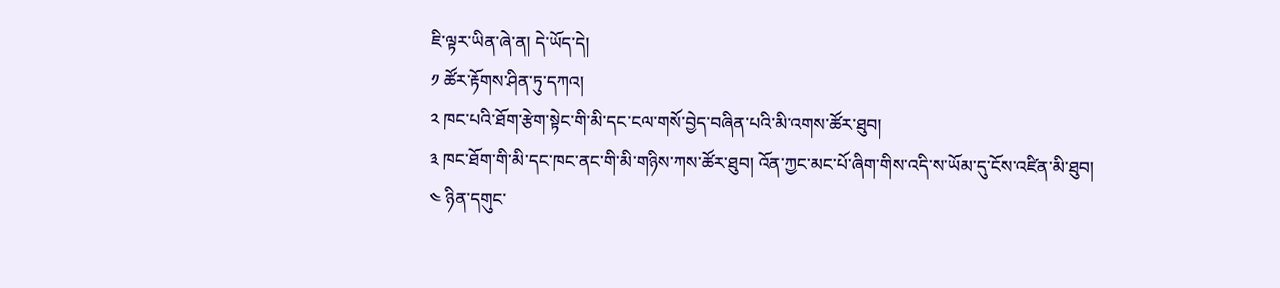ཇི་ལྟར་ཡིན་ཞེ་ན། དེ་ཡོད་དེ།
༡ ཚོར་རྟོགས་ཤིན་ཏུ་དཀའ།
༢ ཁང་པའི་ཐོག་རྩེག་སྟེང་གི་མི་དང་ངལ་གསོ་བྱེད་བཞིན་པའི་མི་འགས་ཚོར་ཐུབ།
༣ ཁང་ཐོག་གི་མི་དང་ཁང་ནང་གི་མི་གཉིས་ཀས་ཚོར་ཐུབ། འོན་ཀྱང་མང་པོ་ཞིག་གིས་འདི་ས་ཡོམ་དུ་ངོས་འཛིན་མི་ཐུབ།
༤ ཉིན་དགུང་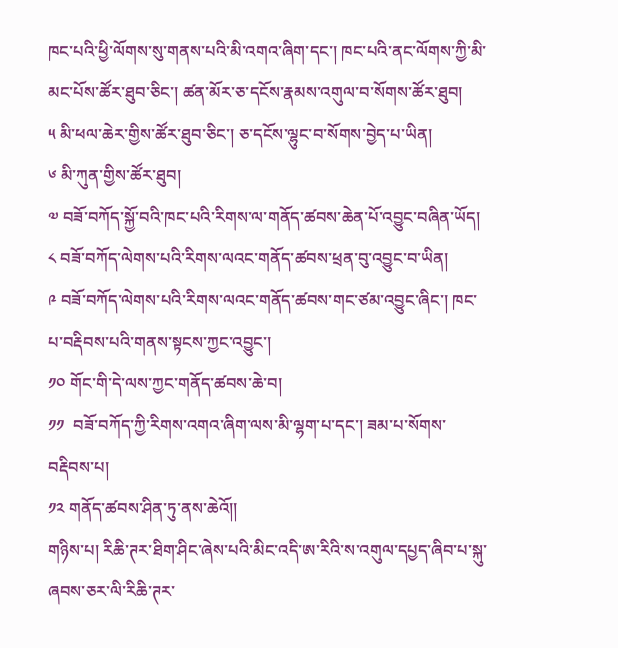ཁང་པའི་ཕྱི་ལོགས་སུ་གནས་པའི་མི་འགའ་ཞིག་དང་། ཁང་པའི་ནང་ལོགས་ཀྱི་མི་མང་པོས་ཚོར་ཐུབ་ཅིང་། ཚན་མོར་ཅ་དངོས་རྣམས་འགུལ་བ་སོགས་ཚོར་ཐུབ།
༥ མི་ཕལ་ཆེར་གྱིས་ཚོར་ཐུབ་ཅིང་། ཅ་དངོས་ལྷུང་བ་སོགས་བྱེད་པ་ཡིན།
༦ མི་ཀུན་གྱིས་ཚོར་ཐུབ།
༧ བཟོ་བཀོད་སྐྱོ་བའི་ཁང་པའི་རིགས་ལ་གནོད་ཚབས་ཆེན་པོ་འབྱུང་བཞིན་ཡོད།
༨ བཟོ་བཀོད་ལེགས་པའི་རིགས་ལའང་གནོད་ཚབས་ཕྲན་བུ་འབྱུང་བ་ཡིན།
༩ བཟོ་བཀོད་ལེགས་པའི་རིགས་ལའང་གནོད་ཚབས་གང་ཙམ་འབྱུང་ཞིང་། ཁང་པ་བརྡིབས་པའི་གནས་སྟངས་ཀྱང་འབྱུང་།
༡༠ གོང་གི་དེ་ལས་ཀྱང་གནོད་ཚབས་ཆེ་བ།
༡༡  བཟོ་བཀོད་ཀྱི་རིགས་འགའ་ཞིག་ལས་མི་ལྷག་པ་དང་། ཟམ་པ་སོགས་བརྡིབས་པ།
༡༢ གནོད་ཚབས་ཤིན་ཏུ་ནས་ཆེའོ།།
གཉིས་པ། རིཆི་ཊར་ཐིག་ཤིང་ཞེས་པའི་མིང་འདི་ཨ་རིའི་ས་འགུལ་དཔྱད་ཞིབ་པ་སྐུ་ཞབས་ཅར་ལི་རིཆི་ཊར་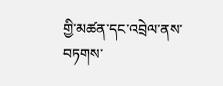གྱི་མཚན་དང་འབྲེལ་ནས་བཏགས་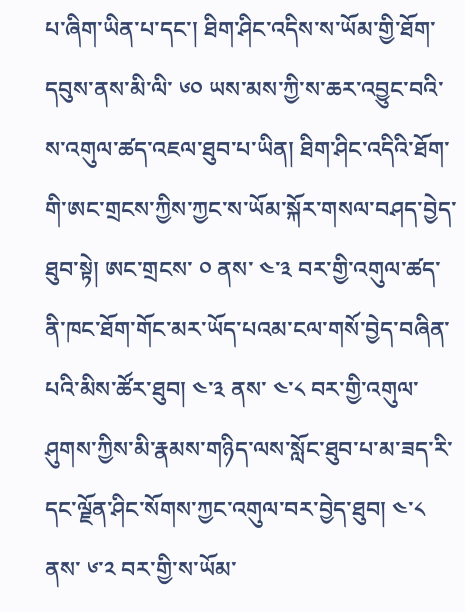པ་ཞིག་ཡིན་པ་དང་། ཐིག་ཤིང་འདིས་ས་ཡོམ་གྱི་ཐོག་དབུས་ནས་མི་ལི་ ༦༠ ཡས་མས་ཀྱི་ས་ཆར་འབྱུང་བའི་ས་འགུལ་ཚད་འཇལ་ཐུབ་པ་ཡིན། ཐིག་ཤིང་འདིའི་ཐོག་གི་ཨང་གྲངས་ཀྱིས་ཀྱང་ས་ཡོམ་སྐོར་གསལ་བཤད་བྱེད་ཐུབ་སྟེ། ཨང་གྲངས་ ༠ ནས་ ༤་༣ བར་གྱི་འགུལ་ཚད་ནི་ཁང་ཐོག་གོང་མར་ཡོད་པའམ་ངལ་གསོ་བྱེད་བཞིན་པའི་མིས་ཚོར་ཐུབ། ༤་༣ ནས་ ༤་༨ བར་གྱི་འགུལ་ཤུགས་ཀྱིས་མི་རྣམས་གཉིད་ལས་སློང་ཐུབ་པ་མ་ཟད་རི་དང་ལྗོན་ཤིང་སོགས་ཀྱང་འགུལ་བར་བྱེད་ཐུབ། ༤་༨ ནས་ ༦་༢ བར་གྱི་ས་ཡོམ་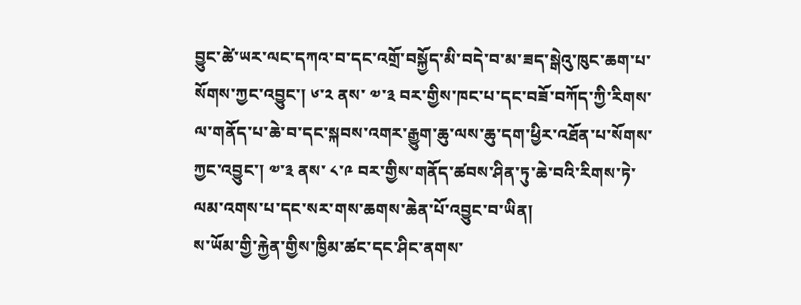བྱུང་ཚེ་ཡར་ལང་དཀའ་བ་དང་འགྲོ་བསྐྱོད་མི་བདེ་བ་མ་ཟད་སྒེའུ་ཁུང་ཆག་པ་སོགས་ཀྱང་འབྱུང་། ༦་༢ ནས་ ༧་༣ བར་གྱིས་ཁང་པ་དང་བཟོ་བཀོད་ཀྱི་རིགས་ལ་གནོད་པ་ཆེ་བ་དང་སྐབས་འགར་རྒྱུག་ཆུ་ལས་ཆུ་དག་ཕྱིར་འཐོན་པ་སོགས་ཀྱང་འབྱུང་། ༧་༣ ནས་ ༨་༩ བར་གྱིས་གནོད་ཚབས་ཤིན་ཏུ་ཆེ་བའི་རིགས་ཏེ་ལམ་འགས་པ་དང་སར་གས་ཆགས་ཆེན་པོ་འབྱུང་བ་ཡིན།
ས་ཡོམ་གྱི་རྐྱེན་གྱིས་ཁྱིམ་ཚང་དང་ཤིང་ནགས་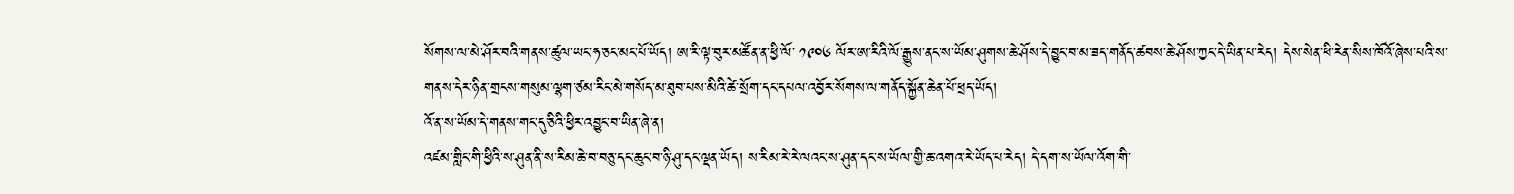སོགས་ལ་མེ་ཤོར་བའི་གནས་ཚུལ་ཡང་ཧ་ཅང་མང་པོ་ཡོད། ཨ་རི་ལྟ་བུར་མཚོན་ན་ཕྱི་ལོ་ ༡༩༠༦ ལོར་ཨ་རིའི་ལོ་རྒྱུས་ནང་ས་ཡོམ་ཤུགས་ཆེ་ཤོས་དེ་བྱུང་བ་མ་ཟད་གནོད་ཚབས་ཆེ་ཤོས་ཀྱང་དེ་ཡིན་པ་རེད། དེས་སེན་ཕི་རེན་སིས་ཁོའོ་ཞེས་པའི་ས་གནས་དེར་ཉིན་གྲངས་གསུམ་ལྷག་ཙམ་རིང་མེ་གསོད་མ་ཐུབ་པས་མིའི་ཚེ་སྲོག་དང་དཔལ་འབྱོར་སོགས་ལ་གནོད་སྐྱོན་ཆེན་པོ་ཕྲད་ཡོད།
འོ་ན་ས་ཡོམ་དེ་གནས་གང་དུ་ཅིའི་ཕྱིར་འབྱུང་བ་ཡིན་ཞེ་ན།
འཛམ་གླིང་གི་ཕྱིའི་ས་ཤུན་ནི་ས་རིམ་ཆེ་བ་བཅུ་དང་ཆུང་བ་ཉི་ཤུ་དང་ལྡན་ཡོད། ས་རིམ་རེ་རེ་ལའང་ས་ཤུན་དང་ས་ཡོལ་གྱི་ཆ་འགའ་རེ་ཡོད་པ་རེད། དེ་དག་ས་ཡོལ་འོག་གི་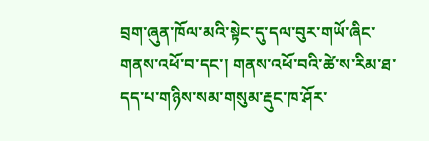བྲག་ཞུན་ཁོལ་མའི་སྟེང་དུ་དལ་བུར་གཡོ་ཞིང་གནས་འཕོ་བ་དང་། གནས་འཕོ་བའི་ཚེ་ས་རིམ་ཐ་དད་པ་གཉིས་སམ་གསུམ་རྡུང་ཁ་ཤོར་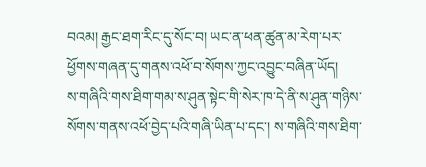བའམ། རྒྱང་ཐག་རིང་དུ་སོང་བ། ཡང་ན་ཕན་ཚུན་མ་རེག་པར་ཕྱོགས་གཞན་དུ་གནས་འཕོ་བ་སོགས་ཀྱང་འབྱུང་བཞིན་ཡོད།
ས་གཞིའི་གས་ཐིག་གམ་ས་ཤུན་སྟེང་གི་སེར་ཁ་དེ་ནི་ས་ཤུན་གཉིས་སོགས་གནས་འཕོ་བྱེད་པའི་གཞི་ཡིན་པ་དང་། ས་གཞིའི་གས་ཐིག་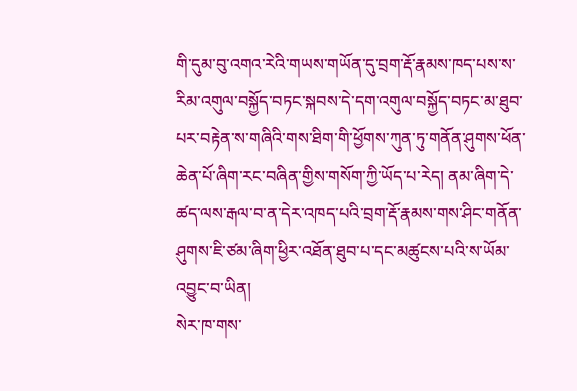གི་དུམ་བུ་འགའ་རེའི་གཡས་གཡོན་དུ་བྲག་རྡོ་རྣམས་ཁད་པས་ས་རིམ་འགུལ་བསྐྱོད་བཏང་སྐབས་དེ་དག་འགུལ་བསྐྱོད་བཏང་མ་ཐུབ་པར་བརྟེན་ས་གཞིའི་གས་ཐིག་གི་ཕྱོགས་ཀུན་ཏུ་གནོན་ཤུགས་ཕོན་ཆེན་པོ་ཞིག་རང་བཞིན་གྱིས་གསོག་ཀྱི་ཡོད་པ་རེད། ནམ་ཞིག་དེ་ཚད་ལས་རྒལ་བ་ན་དེར་འཁད་པའི་བྲག་རྡོ་རྣམས་གས་ཤིང་གནོན་ཤུགས་ཇི་ཙམ་ཞིག་ཕྱིར་འཐོན་ཐུབ་པ་དང་མཚུངས་པའི་ས་ཡོམ་འབྱུང་བ་ཡིན།
སེར་ཁ་གས་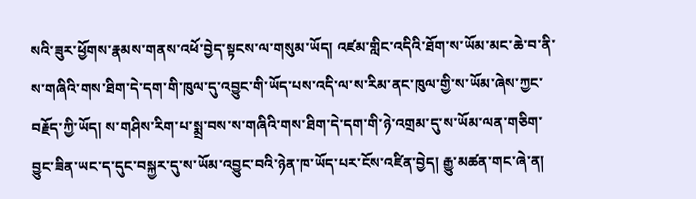སའི་ཟུར་ཕྱོགས་རྣམས་གནས་འཕོ་བྱེད་སྟངས་ལ་གསུམ་ཡོད། འཛམ་གླིང་འདིའི་ཐོག་ས་ཡོམ་མང་ཆེ་བ་ནི་ས་གཞིའི་གས་ཐིག་དེ་དག་གི་ཁུལ་དུ་འབྱུང་གི་ཡོད་པས་འདི་ལ་ས་རིམ་ནང་ཁུལ་གྱི་ས་ཡོམ་ཞེས་ཀྱང་བརྗོད་ཀྱི་ཡོད། ས་གཤིས་རིག་པ་སྨྲ་བས་ས་གཞིའི་གས་ཐིག་དེ་དག་གི་ཉེ་འགྲམ་དུ་ས་ཡོམ་ལན་གཅིག་བྱུང་ཟིན་ཡང་ད་དུང་བསྐྱར་དུ་ས་ཡོམ་འབྱུང་བའི་ཉེན་ཁ་ཡོད་པར་ངོས་འཛིན་བྱེད། རྒྱུ་མཚན་གང་ཞེ་ན།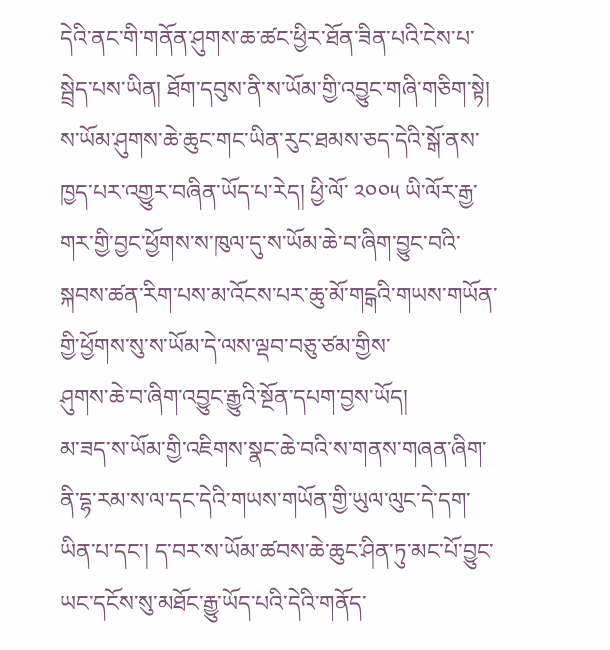དེའི་ནང་གི་གནོན་ཤུགས་ཆ་ཚང་ཕྱིར་ཐོན་ཟིན་པའི་ངེས་པ་སྦྲེད་པས་ཡིན། ཐོག་དབུས་ནི་ས་ཡོམ་གྱི་འབྱུང་གཞི་གཅིག་སྟེ། ས་ཡོམ་ཤུགས་ཆེ་ཆུང་གང་ཡིན་རུང་ཐམས་ཅད་དེའི་སྒོ་ནས་ཁྱད་པར་འགྱུར་བཞིན་ཡོད་པ་རེད། ཕྱི་ལོ་ ༢༠༠༥ ཡི་ལོར་རྒྱ་གར་གྱི་བྱང་ཕྱོགས་ས་ཁུལ་དུ་ས་ཡོམ་ཆེ་བ་ཞིག་བྱུང་བའི་སྐབས་ཚན་རིག་པས་མ་འོངས་པར་ཆུ་མོ་གངྒའི་གཡས་གཡོན་གྱི་ཕྱོགས་སུ་ས་ཡོམ་དེ་ལས་ལྡབ་བཅུ་ཙམ་གྱིས་
ཤུགས་ཆེ་བ་ཞིག་འབྱུང་རྒྱུའི་སྔོན་དཔག་བྱས་ཡོད།
མ་ཟད་ས་ཡོམ་གྱི་འཇིགས་སྣང་ཆེ་བའི་ས་གནས་གཞན་ཞིག་ནི་དྷ་རམ་ས་ལ་དང་དེའི་གཡས་གཡོན་གྱི་ཡུལ་ལུང་དེ་དག་ཡིན་པ་དང་། ད་བར་ས་ཡོམ་ཚབས་ཆེ་ཆུང་ཤིན་ཏུ་མང་པོ་བྱུང་ཡང་དངོས་སུ་མཐོང་རྒྱུ་ཡོད་པའི་དེའི་གནོད་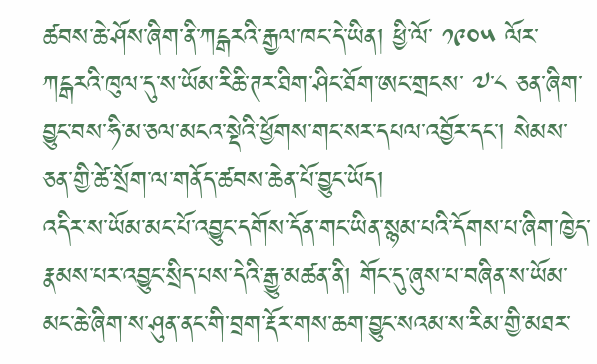ཚབས་ཆེ་ཤོས་ཞིག་ནི་ཀངྒརའི་རྒྱལ་ཁང་དེ་ཡིན། ཕྱི་ལོ་ ༡༩༠༥ ལོར་ཀངྒརའི་ཁུལ་དུ་ས་ཡོམ་རིཆི་ཊར་ཐིག་ཤིང་ཐོག་ཨང་གྲངས་ ༧་༨ ཅན་ཞིག་བྱུང་བས་ཧི་མ་ཅལ་མངའ་སྡེའི་ཕྱོགས་གང་སར་དཔལ་འབྱོར་དང་། སེམས་ཅན་གྱི་ཚེ་སྲོག་ལ་གནོད་ཚབས་ཆེན་པོ་བྱུང་ཡོད།
འདིར་ས་ཡོམ་མང་པོ་འབྱུང་དགོས་དོན་གང་ཡིན་སྙམ་པའི་དོགས་པ་ཞིག་ཁྱེད་རྣམས་པར་འབྱུང་སྲིད་པས་དེའི་རྒྱུ་མཚན་ནི། གོང་དུ་ཞུས་པ་བཞིན་ས་ཡོམ་མང་ཆེ་ཞིག་ས་ཤུན་ནང་གི་བྲག་རྡོར་གས་ཆག་བྱུང་སའམ་ས་རིམ་གྱི་མཐར་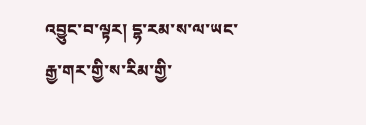འབྱུང་བ་ལྟར། དྷ་རམ་ས་ལ་ཡང་རྒྱ་གར་གྱི་ས་རིམ་གྱི་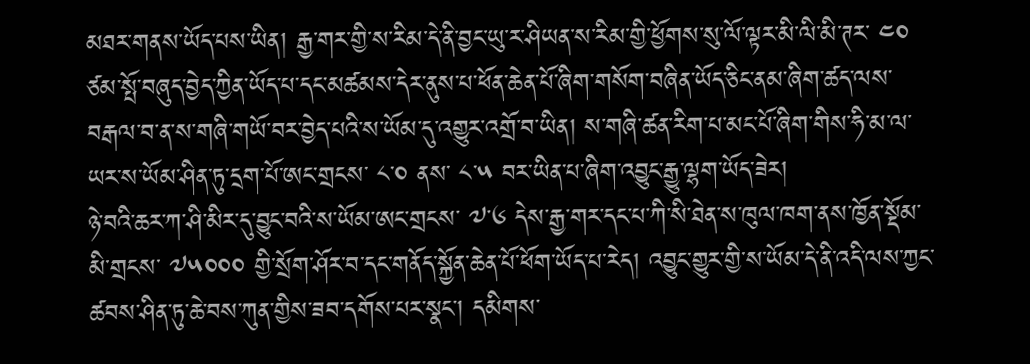མཐར་གནས་ཡོད་པས་ཡིན། རྒྱ་གར་གྱི་ས་རིམ་དེ་ནི་བྱང་ཡུ་ར་ཤིཡན་ས་རིམ་གྱི་ཕྱོགས་སུ་ལོ་ལྟར་མི་ལི་མི་ཊར་ ༤༠ ཙམ་སྤོ་བཞུད་བྱེད་ཀྱིན་ཡོད་པ་དང་མཚམས་དེར་ནུས་པ་ཕོན་ཆེན་པོ་ཞིག་གསོག་བཞིན་ཡོད་ཅིང་ནམ་ཞིག་ཚད་ལས་བརྒལ་བ་ན་ས་གཞི་གཡོ་བར་བྱེད་པའི་ས་ཡོམ་དུ་འགྱུར་འགྲོ་བ་ཡིན། ས་གཞི་ཚན་རིག་པ་མང་པོ་ཞིག་གིས་ཧི་མ་ལ་ཡར་ས་ཡོམ་ཤིན་ཏུ་དྲག་པོ་ཨང་གྲངས་ ༨་༠ ནས་ ༨་༥ བར་ཡིན་པ་ཞིག་འབྱུང་རྒྱུ་ལྷག་ཡོད་ཟེར།
ཉེ་བའི་ཆར་ཀ་ཤི་མིར་དུ་བྱུང་བའི་ས་ཡོམ་ཨང་གྲངས་ ༧་༦ དེས་རྒྱ་གར་དང་པ་ཀི་སི་ཐེན་ས་ཁུལ་ཁག་ནས་ཁྱོན་སྡོམ་མི་གྲངས་ ༧༥༠༠༠ གྱི་སྲོག་ཤོར་བ་དང་གནོད་སྐྱོན་ཆེན་པོ་ཕོག་ཡོད་པ་རེད། འབྱུང་གྱུར་གྱི་ས་ཡོམ་དེ་ནི་འདི་ལས་ཀྱང་ཚབས་ཤིན་ཏུ་ཆེ་བས་ཀུན་གྱིས་ཟབ་དགོས་པར་སྣང་། དམིགས་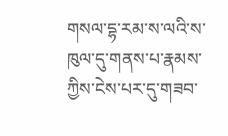གསལ་དྷ་རམ་ས་ལའི་ས་ཁུལ་དུ་གནས་པ་རྣམས་ཀྱིས་ངེས་པར་དུ་གཟབ་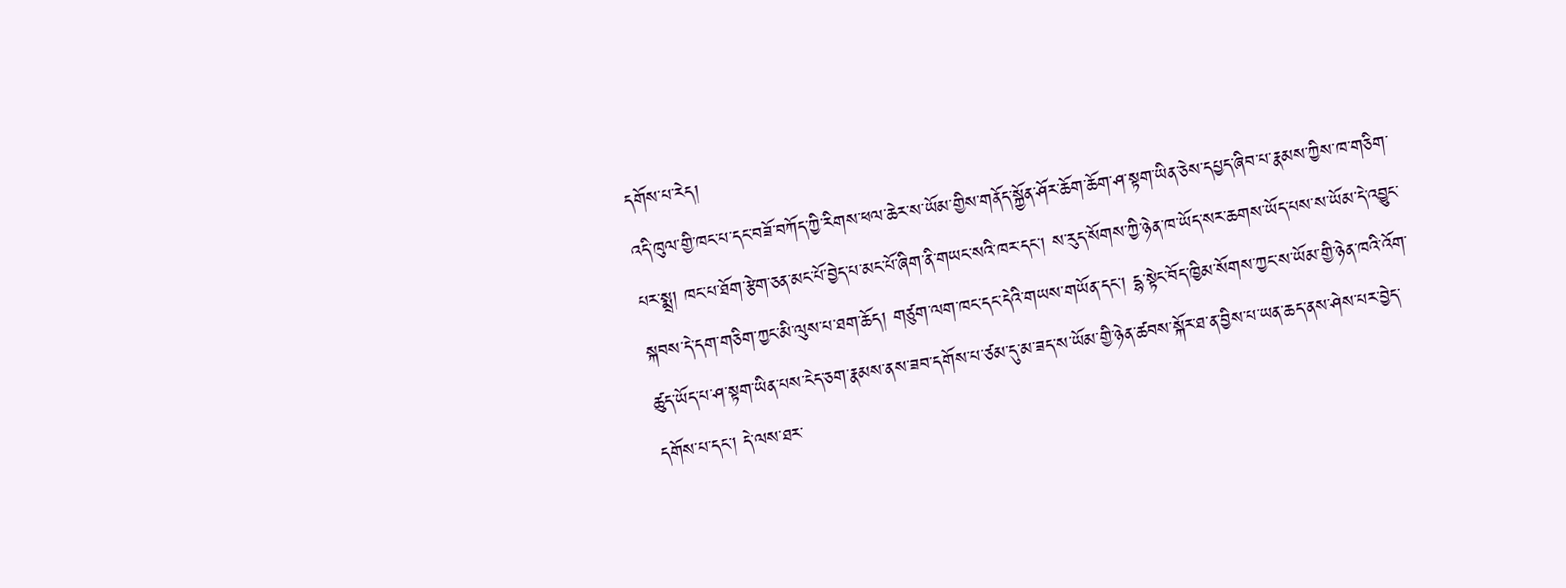དགོས་པ་རེད།
འདི་ཁུལ་གྱི་ཁང་པ་དང་བཟོ་བཀོད་ཀྱི་རིགས་ཕལ་ཆེར་ས་ཡོམ་གྱིས་གནོད་སྐྱོན་ཤོར་ཆོག་ཆོག་ཤ་སྟག་ཡིན་ཅེས་དཔྱད་ཞིབ་པ་རྣམས་ཀྱིས་ཁ་གཅིག་པར་སྨྲ། ཁང་པ་ཐོག་རྩེག་ཅན་མང་པོ་བྱེད་པ་མང་པོ་ཞིག་ནི་གཡང་སའི་ཁར་དང་། ས་རུད་སོགས་ཀྱི་ཉེན་ཁ་ཡོད་སར་ཆགས་ཡོད་པས་ས་ཡོམ་དེ་འབྱུང་སྐབས་དེ་དག་གཅིག་ཀྱང་མི་ལུས་པ་ཐག་ཆོད། གཙུག་ལག་ཁང་དང་དེའི་གཡས་གཡོན་དང་། དྷ་སྟེང་བོད་ཁྱིམ་སོགས་ཀྱང་ས་ཡོམ་གྱི་ཉེན་ཁའི་འོག་ཚུད་ཡོད་པ་ཤ་སྟག་ཡིན་པས་ངེད་ཅག་རྣམས་ནས་ཟབ་དགོས་པ་ཙམ་དུ་མ་ཟད་ས་ཡོམ་གྱི་ཉེན་ཚབས་སྐོར་ཐ་ན་བྱིས་པ་ཡན་ཆད་ནས་ཤེས་པར་བྱེད་དགོས་པ་དང་། དེ་ལས་ཐར་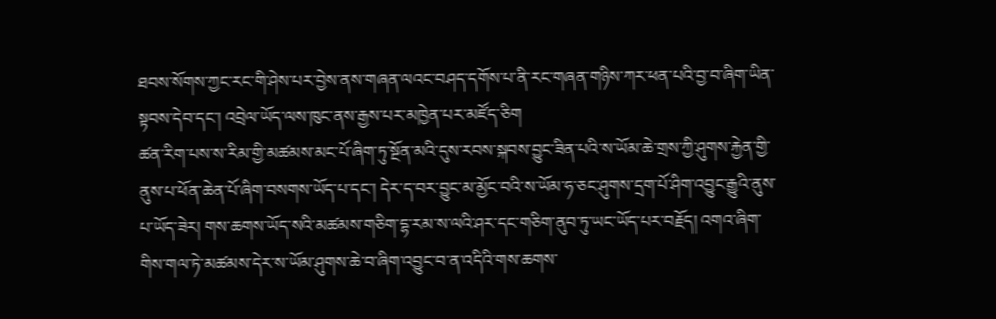ཐབས་སོགས་ཀྱང་རང་གི་ཤེས་པར་བྱེས་ནས་གཞན་ལའང་བཤད་དགོས་པ་ནི་རང་གཞན་གཉིས་ཀར་ཕན་པའི་བྱ་བ་ཞིག་ཡིན་སྟབས་དེབ་དང་། འབྲེལ་ཡོད་ལས་ཁུང་ནས་རྒྱས་པར་མཁྱེན་པར་མཛོད་ཅིག
ཚན་རིག་པས་ས་རིམ་གྱི་མཚམས་མང་པོ་ཞིག་ཏུ་སྔོན་མའི་དུས་རབས་སྐབས་བྱུང་ཟིན་པའི་ས་ཡོམ་ཆེ་གྲས་ཀྱི་ཤུགས་རྐྱེན་གྱི་ནུས་པ་ཕོན་ཆེན་པོ་ཞིག་བསགས་ཡོད་པ་དང་། དེར་ད་བར་བྱུང་མ་མྱོང་བའི་ས་ཡོམ་ཧ་ཅང་ཤུགས་དྲག་པོ་ཤིག་འབྱུང་རྒྱུའི་ནུས་པ་ཡོད་ཟེར། གས་ཆགས་ཡོད་སའི་མཚམས་གཅིག་དྷ་རམ་ས་ལའི་ཤར་དང་གཅིག་ནུབ་ཏུ་ཡང་ཡོད་པར་བརྗོད། འགའ་ཞིག་གིས་གལ་ཏེ་མཚམས་དེར་ས་ཡོམ་ཤུགས་ཆེ་བ་ཞིག་འབྱུང་བ་ན་འདིའི་གས་ཆགས་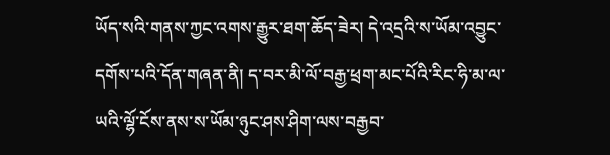ཡོད་སའི་གནས་ཀྱང་འགས་རྒྱུར་ཐག་ཆོད་ཟེར། དེ་འདྲའི་ས་ཡོམ་འབྱུང་དགོས་པའི་དོན་གཞན་ནི། ད་བར་མི་ལོ་བརྒྱ་ཕྲག་མང་པོའི་རིང་ཧི་མ་ལ་ཡའི་ལྷོ་ངོས་ནས་ས་ཡོམ་ཉུང་ཤས་ཤིག་ལས་བརྒྱབ་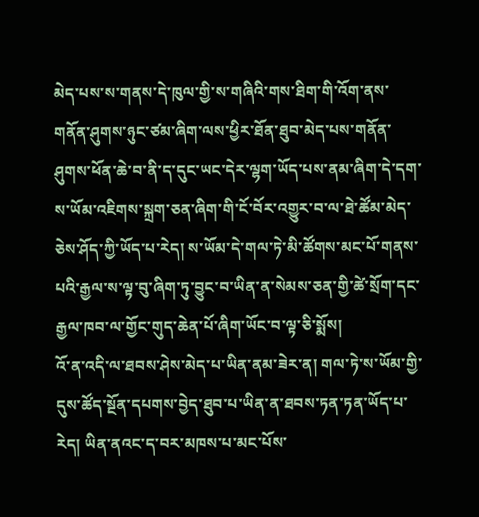མེད་པས་ས་གནས་དེ་ཁུལ་གྱི་ས་གཞིའི་གས་ཐིག་གི་འོག་ནས་གནོན་ཤུགས་ཉུང་ཙམ་ཞིག་ལས་ཕྱིར་ཐོན་ཐུབ་མེད་པས་གནོན་ཤུགས་ཕོན་ཆེ་བ་ནི་ད་དུང་ཡང་དེར་ལྷག་ཡོད་པས་ནམ་ཞིག་དེ་དག་ས་ཡོམ་འཇིགས་སྐྲག་ཅན་ཞིག་གི་ངོ་བོར་འགྱུར་བ་ལ་ཐེ་ཚོམ་མེད་ཅེས་ཤོད་ཀྱི་ཡོད་པ་རེད། ས་ཡོམ་དེ་གལ་ཏེ་མི་ཚོགས་མང་པོ་གནས་པའི་རྒྱལ་ས་ལྟ་བུ་ཞིག་ཏུ་བྱུང་བ་ཡིན་ན་སེམས་ཅན་གྱི་ཚེ་སྲོག་དང་རྒྱལ་ཁབ་ལ་གྱོང་གུད་ཆེན་པོ་ཞིག་ཡོང་བ་ལྟ་ཅི་སྨོས།
འོ་ན་འདི་ལ་ཐབས་ཤེས་མེད་པ་ཡིན་ནམ་ཟེར་ན། གལ་ཏེ་ས་ཡོམ་གྱི་དུས་ཚོད་སྔོན་དཔགས་བྱེད་ཐུབ་པ་ཡིན་ན་ཐབས་ཏན་ཏན་ཡོད་པ་རེད། ཡིན་ནའང་ད་བར་མཁས་པ་མང་པོས་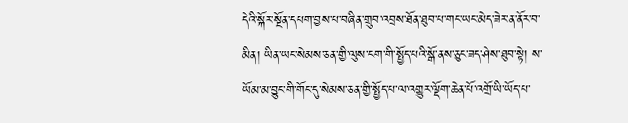དེའི་སྐོར་སྔོན་དཔག་བྱས་པ་བཞིན་གྲུབ་འབྲས་ཐོན་ཐུབ་པ་གང་ཡང་མེད་ཟེར་ན་ནོར་བ་མིན། ཡིན་ཡང་སེམས་ཅན་གྱི་ལུས་ངག་གི་སྤྱོད་པའི་སྒོ་ནས་ཅུང་ཟད་ཤེས་ཐུབ་སྟེ། ས་ཡོམ་མ་བྱུང་གི་གོང་དུ་སེམས་ཅན་གྱི་སྤྱོད་པ་ལ་འགྱུར་ལྡོག་ཆེན་པོ་འགྲོ་ཡི་ཡོད་པ་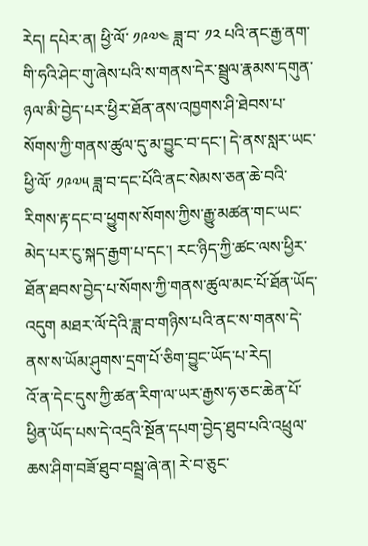རེད། དཔེར་ན། ཕྱི་ལོ་ ༡༩༧༤ ཟླ་བ་ ༡༢ པའི་ནང་རྒྱ་ནག་གི་ཧའི་ཤེང་གུ་ཞེས་པའི་ས་གནས་དེར་སྦྲུལ་རྣམས་དགུན་ཉལ་མི་བྱེད་པར་ཕྱིར་ཐོན་ནས་འཁྱགས་ཤི་ཐེབས་པ་སོགས་ཀྱི་གནས་ཚུལ་དུ་མ་བྱུང་བ་དང་། དེ་ནས་སླར་ཡང་ཕྱི་ལོ་ ༡༩༧༥ ཟླ་བ་དང་པོའི་ནང་སེམས་ཅན་ཆེ་བའི་རིགས་རྟ་དང་བ་ཕྱུགས་སོགས་ཀྱིས་རྒྱུ་མཚན་གང་ཡང་མེད་པར་ངུ་སྐད་རྒྱག་པ་དང་། རང་ཉིད་ཀྱི་ཚང་ལས་ཕྱིར་ཐོན་ཐབས་བྱེད་པ་སོགས་ཀྱི་གནས་ཚུལ་མང་པོ་ཐོན་ཡོད་འདུག མཐར་ལོ་དེའི་ཟླ་བ་གཉིས་པའི་ནང་ས་གནས་དེ་ནས་ས་ཡོམ་ཤུགས་དྲག་པོ་ཅིག་བྱུང་ཡོད་པ་རེད།
འོ་ན་དེང་དུས་ཀྱི་ཚན་རིག་ལ་ཡར་རྒྱས་ཧ་ཅང་ཆེན་པོ་ཕྱིན་ཡོད་པས་དེ་འདྲའི་སྔོན་དཔག་བྱེད་ཐུབ་པའི་འཕྲུལ་ཆས་ཤིག་བཟོ་ཐུབ་བསྦྲ་ཞེ་ན། རེ་བ་ཅུང་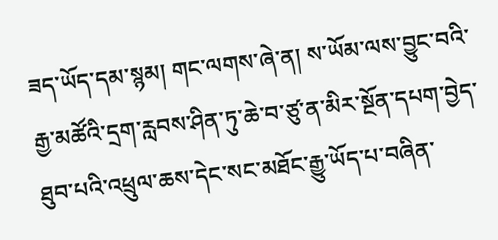ཟད་ཡོད་དམ་སྙམ། གང་ལགས་ཞེ་ན། ས་ཡོམ་ལས་བྱུང་བའི་རྒྱ་མཚོའི་དྲག་རླབས་ཤིན་ཏུ་ཆེ་བ་ཙུ་ན་མིར་སྔོན་དཔག་བྱེད་ཐུབ་པའི་འཕྲུལ་ཆས་དེང་སང་མཐོང་རྒྱུ་ཡོད་པ་བཞིན་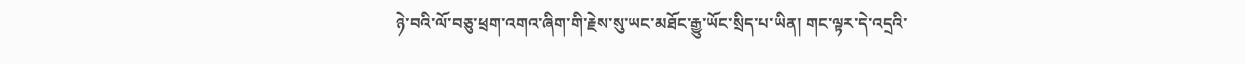ཉེ་བའི་ལོ་བཅུ་ཕྲག་འགའ་ཞིག་གི་རྗེས་སུ་ཡང་མཐོང་རྒྱུ་ཡོང་སྲིད་པ་ཡིན། གང་ལྟར་དེ་འདྲའི་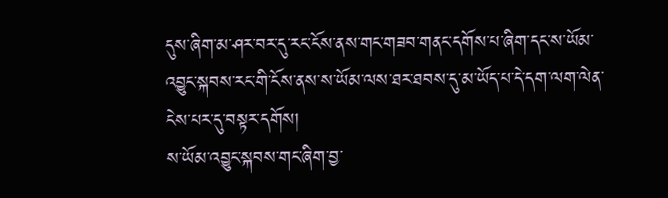དུས་ཞིག་མ་ཤར་བར་དུ་རང་ངོས་ནས་གང་གཟབ་གནང་དགོས་པ་ཞིག་དང་ས་ཡོམ་འབྱུང་སྐབས་རང་གི་ངོས་ནས་ས་ཡོམ་ལས་ཐར་ཐབས་དུ་མ་ཡོད་པ་དེ་དག་ལག་ལེན་ངེས་པར་དུ་བསྟར་དགོས།
ས་ཡོམ་འབྱུང་སྐབས་གང་ཞིག་བྱ་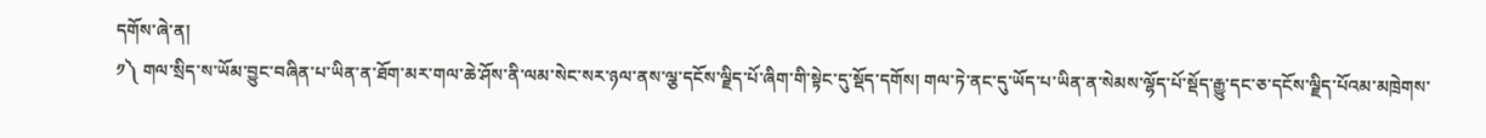དགོས་ཞེ་ན།
༡༽ གལ་སྲིད་ས་ཡོམ་བྱུང་བཞིན་པ་ཡིན་ན་ཐོག་མར་གལ་ཆེ་ཤོས་ནི་ལམ་སེང་སར་ཉལ་ནས་ལྕ་དངོས་ལྗིད་པོ་ཞིག་གི་སྟེང་དུ་སྡོད་དགོས། གལ་ཏེ་ནང་དུ་ཡོད་པ་ཡིན་ན་སེམས་ལྷོད་པོ་སྡོད་རྒྱུ་དང་ཅ་དངོས་ལྗིད་པོའམ་མཁྲེགས་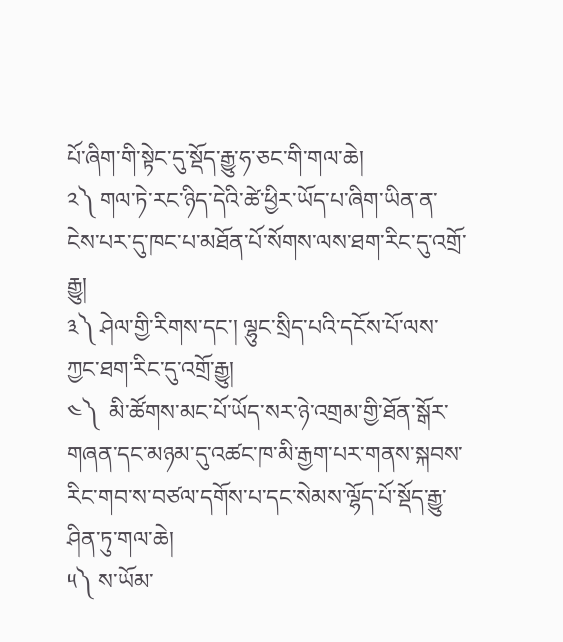པོ་ཞིག་གི་སྟེང་དུ་སྡོད་རྒྱུ་ཧ་ཅང་གི་གལ་ཆེ།
༢༽ གལ་ཏེ་རང་ཉིད་དེའི་ཚེ་ཕྱིར་ཡོད་པ་ཞིག་ཡིན་ན་ངེས་པར་དུ་ཁང་པ་མཐོན་པོ་སོགས་ལས་ཐག་རིང་དུ་འགྲོ་རྒྱུ།
༣༽ ཤེལ་གྱི་རིགས་དང་། ལྷུང་སྲིད་པའི་དངོས་པོ་ལས་ཀྱང་ཐག་རིང་དུ་འགྲོ་རྒྱུ།
༤༽  མི་ཚོགས་མང་པོ་ཡོད་སར་ཉེ་འགྲམ་གྱི་ཐོན་སྒོར་གཞན་དང་མཉམ་དུ་འཚང་ཁ་མི་རྒྱག་པར་གནས་སྐབས་རིང་གབ་ས་བཙལ་དགོས་པ་དང་སེམས་ལྷོད་པོ་སྡོད་རྒྱུ་ཤིན་ཏུ་གལ་ཆེ།
༥༽ ས་ཡོམ་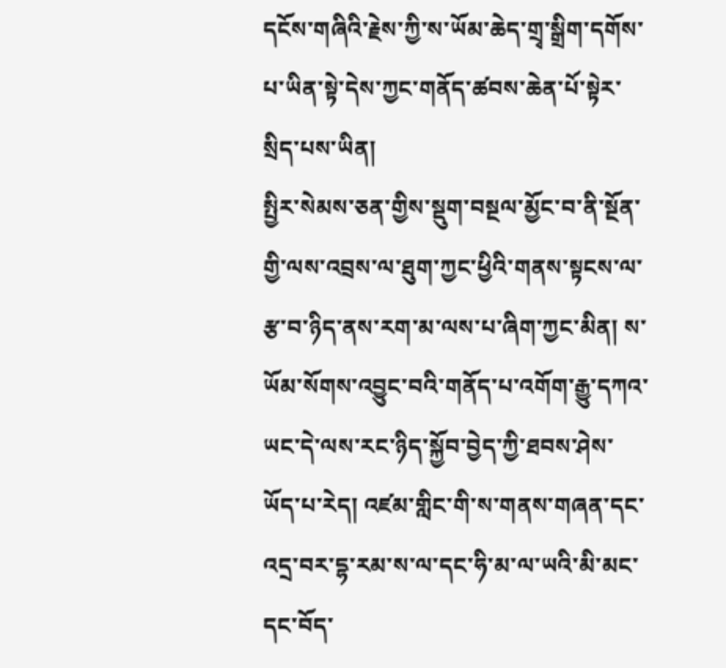དངོས་གཞིའི་རྗེས་ཀྱི་ས་ཡོམ་ཆེད་གྲྭ་སྒྲིག་དགོས་པ་ཡིན་སྟེ་དེས་ཀྱང་གནོད་ཚབས་ཆེན་པོ་སྟེར་སྲིད་པས་ཡིན།
སྤྱིར་སེམས་ཅན་གྱིས་སྡུག་བསྔལ་མྱོང་བ་ནི་སྔོན་གྱི་ལས་འབྲས་ལ་ཐུག་ཀྱང་ཕྱིའི་གནས་སྟངས་ལ་རྩ་བ་ཉིད་ནས་རག་མ་ལས་པ་ཞིག་ཀྱང་མིན། ས་ཡོམ་སོགས་འབྱུང་བའི་གནོད་པ་འགོག་རྒྱུ་དཀའ་ཡང་དེ་ལས་རང་ཉིད་སྐྱོབ་བྱེད་ཀྱི་ཐབས་ཤེས་ཡོད་པ་རེད། འཛམ་གླིང་གི་ས་གནས་གཞན་དང་འདྲ་བར་དྷ་རམ་ས་ལ་དང་ཧི་མ་ལ་ཡའི་མི་མང་དང་བོད་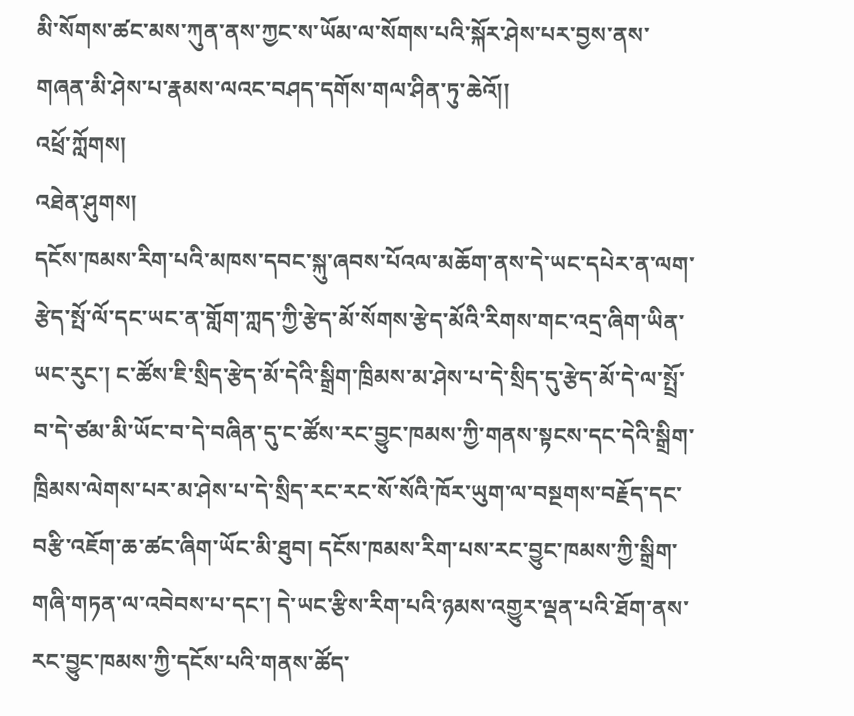མི་སོགས་ཚང་མས་ཀུན་ནས་ཀྱང་ས་ཡོམ་ལ་སོགས་པའི་སྐོར་ཤེས་པར་བྱས་ནས་གཞན་མི་ཤེས་པ་རྣམས་ལའང་བཤད་དགོས་གལ་ཤིན་ཏུ་ཆེའོ།།
འཕྲོ་ཀློགས།
འཐེན་ཤུགས།
དངོས་ཁམས་རིག་པའི་མཁས་དབང་སྐུ་ཞབས་པོའལ་མཆོག་ནས་དེ་ཡང་དཔེར་ན་ལག་རྩེད་སྤོ་ལོ་དང་ཡང་ན་གློག་ཀླད་ཀྱི་རྩེད་མོ་སོགས་རྩེད་མོའི་རིགས་གང་འདྲ་ཞིག་ཡིན་ཡང་རུང་། ང་ཚོས་ཇི་སྲིད་རྩེད་མོ་དེའི་སྒྲིག་ཁྲིམས་མ་ཤེས་པ་དེ་སྲིད་དུ་རྩེད་མོ་དེ་ལ་སྤྲོ་བ་དེ་ཙམ་མི་ཡོང་བ་དེ་བཞིན་དུ་ང་ཚོས་རང་བྱུང་ཁམས་ཀྱི་གནས་སྟངས་དང་དེའི་སྒྲིག་ཁྲིམས་ལེགས་པར་མ་ཤེས་པ་དེ་སྲིད་རང་རང་སོ་སོའི་ཁོར་ཡུག་ལ་བསྔགས་བརྗོད་དང་བརྩི་འཇོག་ཆ་ཚང་ཞིག་ཡོང་མི་ཐུབ། དངོས་ཁམས་རིག་པས་རང་བྱུང་ཁམས་ཀྱི་སྒྲིག་གཞི་གཏན་ལ་འབེབས་པ་དང་། དེ་ཡང་རྩིས་རིག་པའི་ཉམས་འགྱུར་ལྡན་པའི་ཐོག་ནས་རང་བྱུང་ཁམས་ཀྱི་དངོས་པའི་གནས་ཚོད་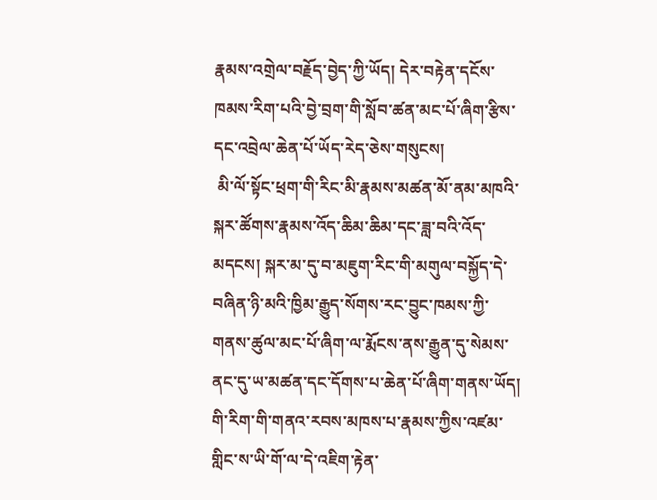རྣམས་འགྲེལ་བརྗོད་བྱེད་ཀྱི་ཡོད། དེར་བརྟེན་དངོས་ཁམས་རིག་པའི་བྱེ་བྲག་གི་སློབ་ཚན་མང་པོ་ཞིག་རྩིས་དང་འབྲེལ་ཆེན་པོ་ཡོད་རེད་ཅེས་གསུངས།
 མི་ལོ་སྟོང་ཕྲག་གི་རིང་མི་རྣམས་མཚན་མོ་ནམ་མཁའི་སྐར་ཚོགས་རྣམས་འོད་ཆིམ་ཆིམ་དང་ཟླ་བའི་འོད་མདངས། སྐར་མ་དུ་བ་མཇུག་རིང་གི་མགུལ་བསྐྱོད་དེ་བཞིན་ཉི་མའི་ཁྱིམ་རྒྱུད་སོགས་རང་བྱུང་ཁམས་ཀྱི་གནས་ཚུལ་མང་པོ་ཞིག་ལ་རྨོངས་ནས་རྒྱུན་དུ་སེམས་ནང་དུ་ཡ་མཚན་དང་དོགས་པ་ཆེན་པོ་ཞིག་གནས་ཡོད། གི་རིག་གི་གནའ་རབས་མཁས་པ་རྣམས་ཀྱིས་འཛམ་གླིང་ས་ཡི་གོ་ལ་དེ་འཇིག་རྟེན་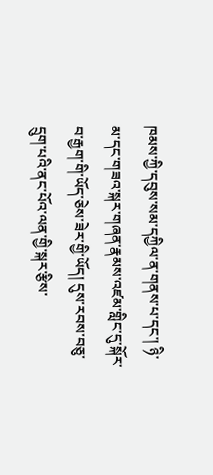ཁམས་ཀྱི་དབུས་སམ་དཀྱིལ་ན་གནས་པ་དང་། ཉི་མ་དང་གཟའ་སྐར་གཞན་རྣམས་འཛམ་གླིང་དུ་སྐོར་བ་རྒྱག་གི་ཡོད་ཅེས་ཟེར་གྱི་ཡོད། དུས་རབས་བཅུ་དྲུག་པའི་ནང་པོའ་ལན་གྱི་སྐར་རྩིས་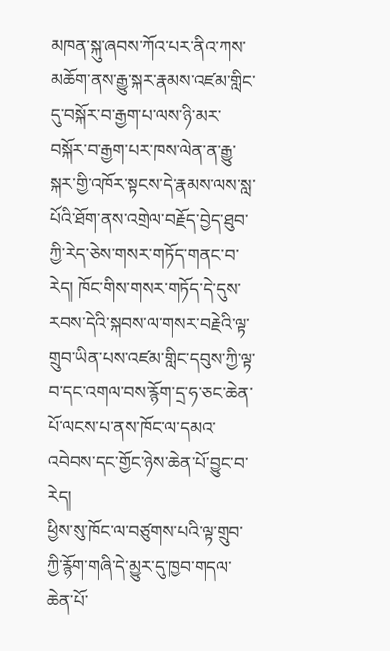མཁན་སྐུ་ཞབས་ཀོའ་པར་ནིའ་ཀས་མཆོག་ནས་རྒྱུ་སྐར་རྣམས་འཛམ་གླིང་དུ་བསྐོར་བ་རྒྱག་པ་ལས་ཉི་མར་བསྐོར་བ་རྒྱག་པར་ཁས་ལེན་ན་རྒྱུ་སྐར་གྱི་འཁོར་སྟངས་དེ་རྣམས་ལས་སླ་པོའི་ཐོག་ནས་འགྲེལ་བརྗོད་བྱེད་ཐུབ་ཀྱི་རེད་ཅེས་གསར་གཏོད་གནང་བ་རེད། ཁོང་གིས་གསར་གཏོད་དེ་དུས་རབས་དེའི་སྐབས་ལ་གསར་བརྗེའི་ལྟ་གྲུབ་ཡིན་པས་འཛམ་གླིང་དབུས་ཀྱི་ལྟ་བ་དང་འགལ་བས་རྙོག་དྲ་ཧ་ཅང་ཆེན་པོ་ལངས་པ་ནས་ཁོང་ལ་དམའ་འབེབས་དང་གྱོང་ཉེས་ཆེན་པོ་བྱུང་བ་རེད།
ཕྱིས་སུ་ཁོང་ལ་བཙུགས་པའི་ལྟ་གྲུབ་ཀྱི་རྙོག་གཞི་དེ་མྱུར་དུ་ཁྱབ་གདལ་ཆེན་པོ་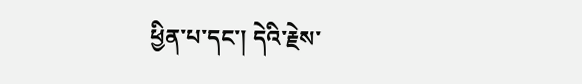ཕྱིན་པ་དང་། དེའི་རྗེས་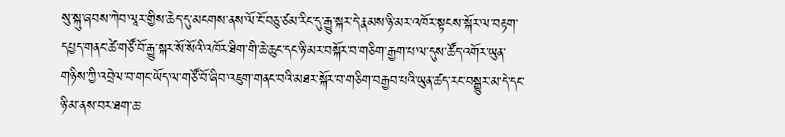སུ་སྐུ་ཞབས་ཀེབ་ལཱར་གྱིས་ཆེད་དུ་མངགས་ནས་ལོ་ངོ་བཅུ་ཙམ་རིང་དུ་རྒྱུ་སྐར་དེ་རྣམས་ཉི་མར་འཁོར་སྟངས་སྐོར་ལ་བརྟག་དཔྱད་གནང་ཚེ་གཙོ་བོ་རྒྱུ་སྐར་སོ་སོའི་འཁོར་ཐིག་གི་ཆེ་ཆུང་དང་ཉི་མར་བསྐོར་བ་གཅིག་རྒྱག་པ་ལ་དུས་ཚོད་འགོར་ཡུན་གཉིས་ཀྱི་འབྲེལ་བ་གང་ཡོད་ལ་གཙོ་བོ་ཞིབ་འཇུག་གནང་བའི་མཐར་སྐོར་བ་གཅིག་བརྒྱབ་པའི་ཡུན་ཚད་རང་བསྒྱུར་མ་དེ་དང་ཉི་མ་ནས་བར་ཐག་ཆ་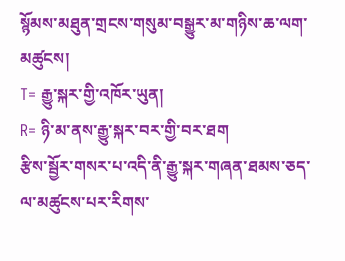སྙོམས་མཐུན་གྲངས་གསུམ་བསྒྱུར་མ་གཉིས་ཆ་ལག་མཚུངས།
T= རྒྱུ་སྐར་གྱི་འཁོར་ཡུན།
R= ཉི་མ་ནས་རྒྱུ་སྐར་བར་གྱི་བར་ཐག
རྩིས་སྦྱོར་གསར་པ་འདི་ནི་རྒྱུ་སྐར་གཞན་ཐམས་ཅད་ལ་མཚུངས་པར་རིགས་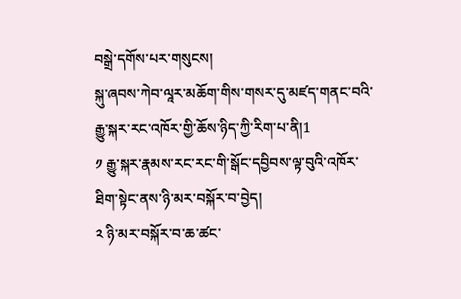བསྒྲེ་དགོས་པར་གསུངས།
སྐུ་ཞབས་ཀེབ་ལཱར་མཆོག་གིས་གསར་དུ་མཛད་གནང་བའི་རྒྱུ་སྐར་རང་འཁོར་གྱི་ཆོས་ཉིད་ཀྱི་རིག་པ་ནི།1
༡ རྒྱུ་སྐར་རྣམས་རང་རང་གི་སྒོང་དབྱིབས་ལྟ་བུའི་འཁོར་ཐིག་སྟེང་ནས་ཉི་མར་བསྐོར་བ་བྱེད།
༢ ཉི་མར་བསྐོར་བ་ཆ་ཚང་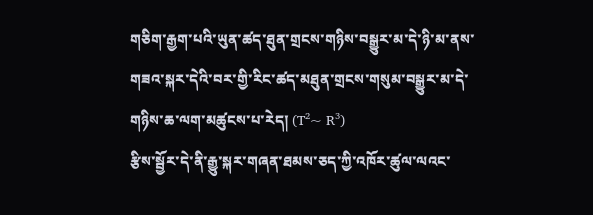གཅིག་རྒྱག་པའི་ཡུན་ཚད་ཐུན་གྲངས་གཉིས་བསྒྱུར་མ་དེ་ཉི་མ་ནས་གཟའ་སྐར་དེའི་བར་གྱི་རིང་ཚད་མཐུན་གྲངས་གསུམ་བསྒྱུར་མ་དེ་གཉིས་ཆ་ལག་མཚུངས་པ་རེད། (T²~ R³)
རྩིས་སྦྱོར་དེ་ནི་རྒྱུ་སྐར་གཞན་ཐམས་ཅད་ཀྱི་འཁོར་ཚུལ་ལའང་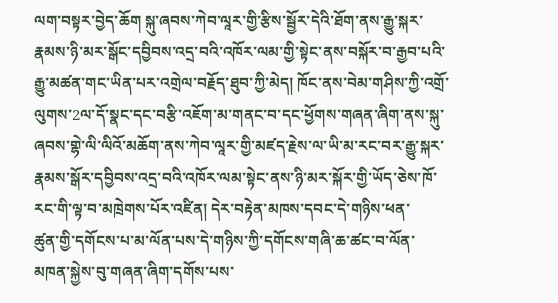ལག་བསྟར་བྱེད་ཆོག སྐུ་ཞབས་ཀེབ་ལཱར་གྱི་རྩིས་སྦྱོར་དེའི་ཐོག་ནས་རྒྱུ་སྐར་རྣམས་ཉི་མར་སྒོང་དབྱིབས་འདྲ་བའི་འཁོར་ལམ་གྱི་སྟེང་ནས་བསྐོར་བ་རྒྱབ་པའི་རྒྱུ་མཚན་གང་ཡིན་པར་འགྲེལ་བརྗོད་ཐུབ་ཀྱི་མེད། ཁོང་ནས་བེམ་གཤིས་ཀྱི་འགྲོ་ལུགས་2ལ་དོ་སྣང་དང་བརྩི་འཇོག་མ་གནང་བ་དང་ཕྱོགས་གཞན་ཞིག་ནས་སྐུ་ཞབས་གྷེ་ལི་ལིའོ་མཆོག་ནས་ཀེབ་ལཱར་གྱི་མཛད་རྗེས་ལ་ཡི་མ་རང་བར་རྒྱུ་སྐར་རྣམས་སྒོར་དབྱིབས་འདྲ་བའི་འཁོར་ལམ་སྟེང་ནས་ཉི་མར་སྐོར་གྱི་ཡོད་ཅེས་ཁོ་རང་གི་ལྟ་བ་མཁྲེགས་པོར་འཛིན། དེར་བརྟེན་མཁས་དབང་དེ་གཉིས་ཕན་
ཚུན་གྱི་དགོངས་པ་མ་ལོན་པས་དེ་གཉིས་ཀྱི་དགོངས་གཞི་ཆ་ཚང་བ་ལོན་མཁན་སྐྱེས་བུ་གཞན་ཞིག་དགོས་པས་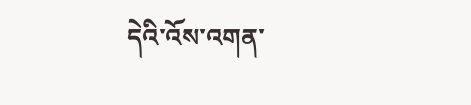དེའི་འོས་འགན་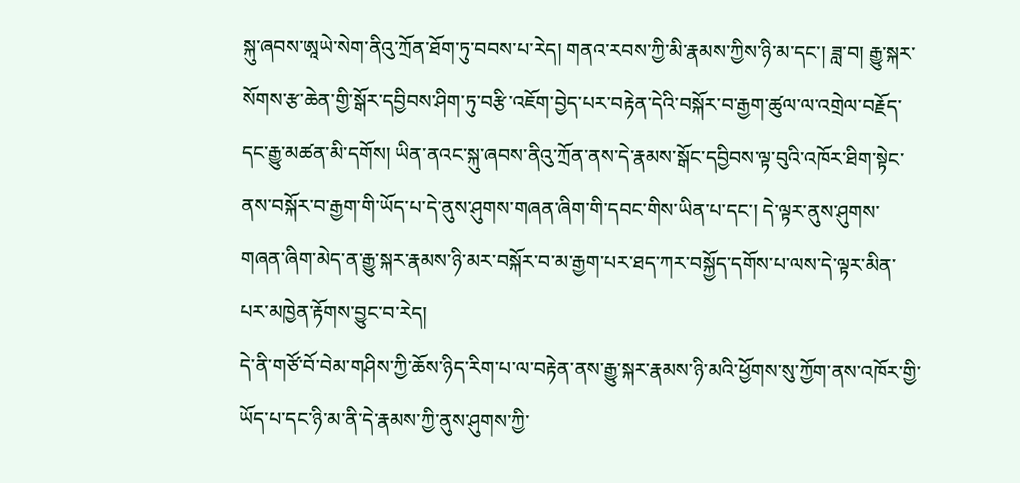སྐུ་ཞབས་ཨཱཡེ་སེག་ནིའུ་ཀྲོན་ཐོག་ཏུ་བབས་པ་རེད། གནའ་རབས་ཀྱི་མི་རྣམས་ཀྱིས་ཉི་མ་དང་། ཟླ་བ། རྒྱུ་སྐར་སོགས་རྩ་ཆེན་གྱི་སྒོར་དབྱིབས་ཤིག་ཏུ་བརྩི་འཇོག་བྱེད་པར་བརྟེན་དེའི་བསྐོར་བ་རྒྱག་ཚུལ་ལ་འགྲེལ་བརྗོད་དང་རྒྱུ་མཚན་མི་དགོས། ཡིན་ནའང་སྐུ་ཞབས་ནིའུ་ཀྲོན་ནས་དེ་རྣམས་སྒོང་དབྱིབས་ལྟ་བུའི་འཁོར་ཐིག་སྟེང་ནས་བསྐོར་བ་རྒྱག་གི་ཡོད་པ་དེ་ནུས་ཤུགས་གཞན་ཞིག་གི་དབང་གིས་ཡིན་པ་དང་། དེ་ལྟར་ནུས་ཤུགས་གཞན་ཞིག་མེད་ན་རྒྱུ་སྐར་རྣམས་ཉི་མར་བསྐོར་བ་མ་རྒྱག་པར་ཐད་ཀར་བསྐྱོད་དགོས་པ་ལས་དེ་ལྟར་མིན་པར་མཁྱེན་རྟོགས་བྱུང་བ་རེད།
དེ་ནི་གཙོ་བོ་བེམ་གཤིས་ཀྱི་ཆོས་ཉིད་རིག་པ་ལ་བརྟེན་ནས་རྒྱུ་སྐར་རྣམས་ཉི་མའི་ཕྱོགས་སུ་ཀྱོག་ནས་འཁོར་གྱི་ཡོད་པ་དང་ཉི་མ་ནི་དེ་རྣམས་ཀྱི་ནུས་ཤུགས་ཀྱི་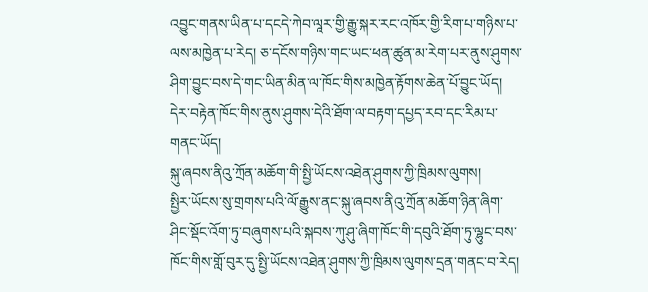འབྱུང་གནས་ཡིན་པ་དངདེ་ཀེབ་ལཱར་གྱི་རྒྱུ་སྐར་རང་འཁོར་གྱི་རིག་པ་གཉིས་པ་ལས་མཁྱེན་པ་རེད། ཅ་དངོས་གཉིས་གང་ཡང་ཕན་ཚུན་མ་རེག་པར་ནུས་ཤུགས་ཤིག་བྱུང་བས་དེ་གང་ཡིན་མིན་ལ་ཁོང་གིས་མཁྱེན་རྟོགས་ཆེན་པོ་བྱུང་ཡོད། དེར་བརྟེན་ཁོང་གིས་ནུས་ཤུགས་དེའི་ཐོག་ལ་བརྟག་དཔྱད་རབ་དང་རིམ་པ་གནང་ཡོད།
སྐུ་ཞབས་ནིའུ་ཀྲོན་མཆོག་གི་སྤྱི་ཡོངས་འཐེན་ཤུགས་ཀྱི་ཁྲིམས་ལུགས།
སྤྱིར་ཡོངས་སུ་གྲགས་པའི་ལོ་རྒྱུས་ནང་སྐུ་ཞབས་ནིའུ་ཀྲོན་མཆོག་ཉིན་ཞིག་ཤིང་སྡོང་འོག་ཏུ་བཞུགས་པའི་སྐབས་ཀུ་ཤུ་ཞིག་ཁོང་གི་དབུའི་ཐོག་ཏུ་ལྷུང་བས་ཁོང་གིས་གློ་བུར་དུ་སྤྱི་ཡོངས་འཐེན་ཤུགས་ཀྱི་ཁྲིམས་ལུགས་དྲན་གནང་བ་རེད།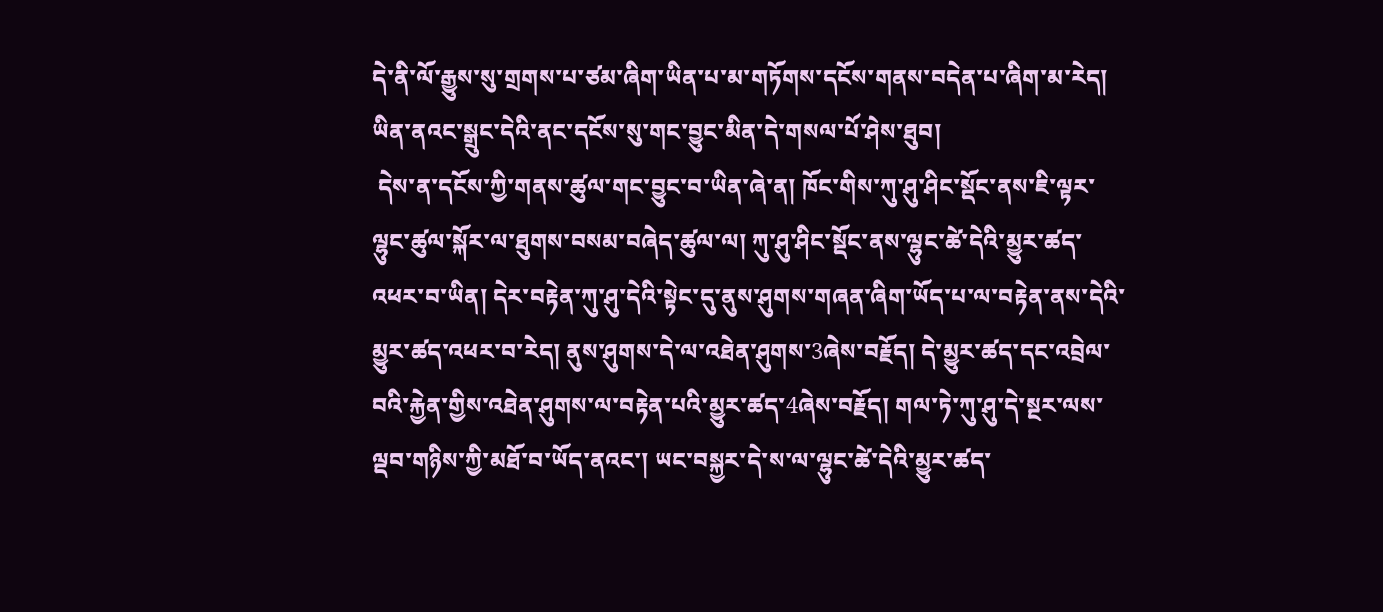དེ་ནི་ལོ་རྒྱུས་སུ་གྲགས་པ་ཙམ་ཞིག་ཡིན་པ་མ་གཏོགས་དངོས་གནས་བདེན་པ་ཞིག་མ་རེད། ཡིན་ནའང་སྒྲུང་དེའི་ནང་དངོས་སུ་གང་བྱུང་མིན་དེ་གསལ་པོ་ཤེས་ཐུབ།
 དེས་ན་དངོས་ཀྱི་གནས་ཚུལ་གང་བྱུང་བ་ཡིན་ཞེ་ན། ཁོང་གིས་ཀུ་ཤུ་ཤིང་སྡོང་ནས་ཇི་ལྟར་ལྷུང་ཚུལ་སྐོར་ལ་ཐུགས་བསམ་བཞེད་ཚུལ་ལ། ཀུ་ཤུ་ཤིང་སྡོང་ནས་ལྷུང་ཚེ་དེའི་མྱུར་ཚད་འཕར་བ་ཡིན། དེར་བརྟེན་ཀུ་ཤུ་དེའི་སྟེང་དུ་ནུས་ཤུགས་གཞན་ཞིག་ཡོད་པ་ལ་བརྟེན་ནས་དེའི་མྱུར་ཚད་འཕར་བ་རེད། ནུས་ཤུགས་དེ་ལ་འཐེན་ཤུགས་3ཞེས་བརྗོད། དེ་མྱུར་ཚད་དང་འབྲེལ་བའི་རྐྱེན་གྱིས་འཐེན་ཤུགས་ལ་བརྟེན་པའི་མྱུར་ཚད་4ཞེས་བརྗོད། གལ་ཏེ་ཀུ་ཤུ་དེ་སྔར་ལས་ལྡབ་གཉིས་ཀྱི་མཐོ་བ་ཡོད་ནའང་། ཡང་བསྐྱར་དེ་ས་ལ་ལྷུང་ཚེ་དེའི་མྱུར་ཚད་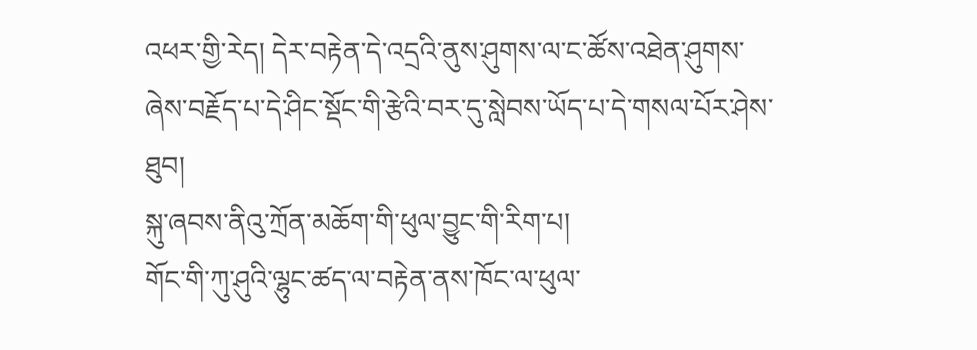འཕར་གྱི་རེད། དེར་བརྟེན་དེ་འདྲའི་ནུས་ཤུགས་ལ་ང་ཚོས་འཐེན་ཤུགས་ཞེས་བརྗོད་པ་དེ་ཤིང་སྡོང་གི་རྩེའི་བར་དུ་སླེབས་ཡོད་པ་དེ་གསལ་པོར་ཤེས་ཐུབ།
སྐུ་ཞབས་ནིའུ་ཀྲོན་མཆོག་གི་ཕུལ་བྱུང་གི་རིག་པ།
གོང་གི་ཀུ་ཤུའི་ལྷུང་ཚད་ལ་བརྟེན་ནས་ཁོང་ལ་ཕུལ་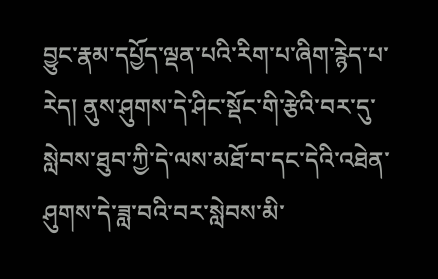བྱུང་རྣམ་དཔྱོད་ལྡན་པའི་རིག་པ་ཞིག་རྙེད་པ་རེད། ནུས་ཤུགས་དེ་ཤིང་སྡོང་གི་རྩེའི་བར་དུ་སླེབས་ཐུབ་ཀྱི་དེ་ལས་མཐོ་བ་དང་དེའི་འཐེན་ཤུགས་དེ་ཟླ་བའི་བར་སླེབས་མི་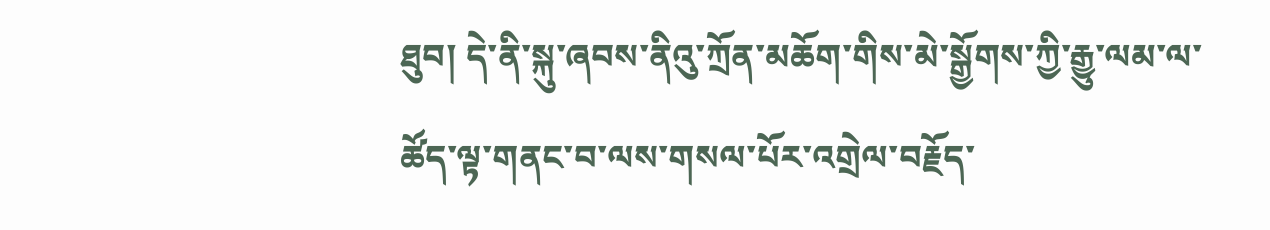ཐུབ། དེ་ནི་སྐུ་ཞབས་ནིའུ་ཀྲོན་མཆོག་གིས་མེ་སྒྱོགས་ཀྱི་རྒྱུ་ལམ་ལ་ཚོད་ལྟ་གནང་བ་ལས་གསལ་པོར་འགྲེལ་བརྗོད་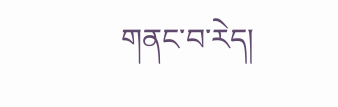གནང་བ་རེད།